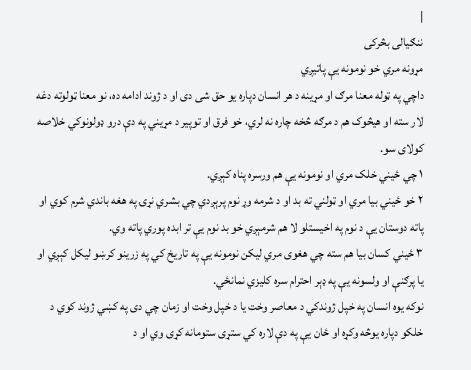|
ننګيالى بڅركى
مړونه مري خو نومونه يې پاتيږي
داچي په ټوله معنا مرګ او مړينه د هر انسان دپاره يو حق شی دی او د ژوند ادامه ده، نو معنا ټولوته دغه لار سته او هيڅوک هم د مرګه څخه چاره نه لري، خو فرق او توپير د مړيني په دې درو ډولونوکي خلاصه کولای سو.
١ چي ځيني خلک مري او نومونه يې هم ورسره پناه کېږي.
٢ خو ځيني بيا مري او ټولني ته بد او د شرمه وړ نوم پرېږدي چي بشري نړۍ په هغه باندي شرم کوي او پاته دوستان يې د نوم په اخيستلو لا هم شرمېږي خو بد نوم يې تر ابده پوري پاته وي.
٣ ځيني کسان بيا هم سته چي هغوی مري ليکن نومونه يې په تاريخ کي په زرينو کرښو ليکل کېږي او يا پرګنې او ولسونه يې په ډېر احترام سره کليزي نمانځي.
نوکه يوه انسان په خپل ژوندکي د معاصر وخت يا د خپل وخت او زمان چي دی په کښي ژوند کوي د خلکو دپاره يوڅه وکړه او ځان يې په دې لاره کي ستړی ستومانه کړى وي او د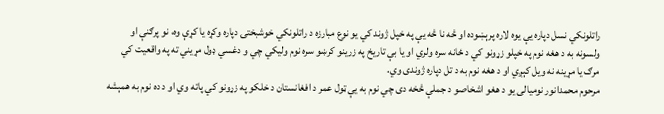راتلونکي نسل دپاره يې يوه لاره پرېښوده او څه نا څه يې په خپل ژوند کي يو نوع مبارزه د راتلونکي خوشبختۍ دپاره وکړه يا کړې وه، نو پرګنې او ولسونه به د هغه نوم په خپلو زړونو کي د ځانه سره ولري او يا بې تاريخ په زرينو کرښو سره نوم وليکي چي و دغسي ډول مړيني ته په واقعيت کي مرګ يا مړينه نه ويل کېږي او د هغه نوم به د تل دپاره ژوندی وي.
مرحوم محمدانور نوميالی يو د هغو اشخاصو د جملې څخه دی چي نوم به يې ټول عمر د افغانستان د خلکو په زړونو کي پاته وي او د ده نوم به همېشه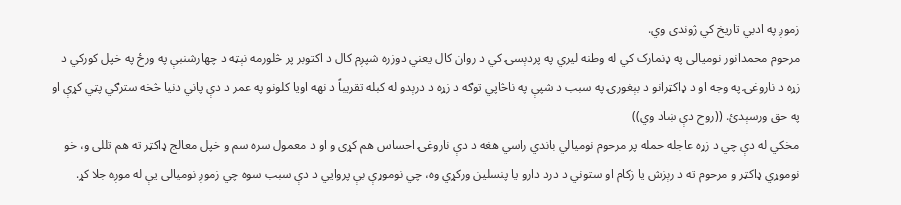زموږ په ادبي تاريخ کي ژوندی وي.
مرحوم محمدانور نوميالی په ډنمارک کي له وطنه ليري په پردېسۍ کي د روان کال يعني دوزره شپږم کال د اکتوبر پر څلورمه نېټه د چهارشنبې په ورځ په خپل کورکي د زړه د ناروغۍ په وجه او د ډاکټرانو د بېغورۍ په سبب د شپې په ناڅاپي توګه د زړه د درېدو له کبله تقريباً د نهه اويا کلونو په عمر د دې پاني دنيا څخه سترګي پټي کړې او په حق ورسېدئ. ((روح دې ښاد وي))
مخکي له دې چي د زړه عاجله حمله پر مرحوم نوميالي باندي راسي هغه د دې ناروغۍ احساس هم کړی و او د معمول سره سم و خپل معالج ډاکټر ته هم تللی و، خو نوموړي ډاکټر و مرحوم ته د رېزش يا زکام او ستوني د درد دارو يا پنسلين ورکړي وه، چي نوموړې بې پروايي د دې سبب سوه چي زموږ نوميالی يې له موږه جلا کړ.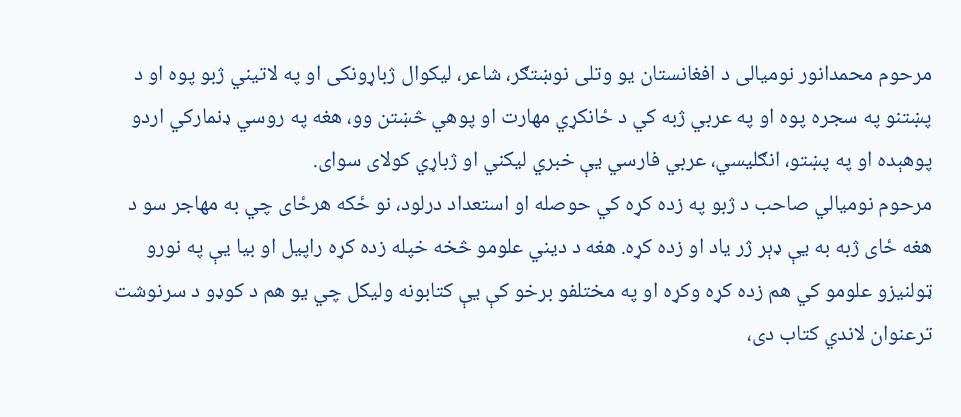مرحوم محمدانور نوميالی د افغانستان يو وتلی نوښتګر، شاعر، ليکوال ژباړونکی او په لاتيني ژبو پوه او د پښتنو په سجره پوه او په عربي ژبه کي د ځانکړي مهارت او پوهي څښتن وو، هغه په روسي ډنمارکي اردو پوهېده او په پښتو، انګليسي، عربي فارسي يې خبري ليکني او ژباړي کولای سوای.
مرحوم نوميالي صاحب د ژبو په زده کړه کي حوصله او استعداد درلود، نو ځکه هرځای چي به مهاجر سو د هغه ځای ژبه به يې ډېر ژر ياد او زده کړه. هغه د ديني علومو څخه خپله زده کړه راپيل او بيا يې په نورو ټولنيزو علومو کي هم زده کړه وکړه او په مختلفو برخو کې يې کتابونه وليکل چي يو هم د کوډو د سرنوشت ترعنوان لاندي کتاب دی،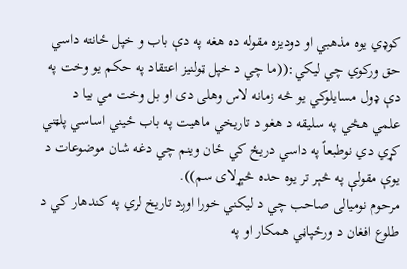کوډي يوه مذهبي او دوديزه مقوله ده هغه په دې باب و خپل ځانته داسي حق ورکوي چي ليکي:((ما چي د خپل ټولنيز اعتقاد په حکم يو وخت په دې ډول مسايلوکي يو څه زمانه لاس وهلی دی او بل وخت مي بيا د علمي هڅي په سليقه د هغو د تاريخي ماهيت په باب ځيني اساسي پلټني کړي دي نوطبعاً په داسي دريځ کي ځان وينم چي دغه شان موضوعات د يوې مقولې په څېر تر يوه حده څېړلای سم)).
مرحوم نوميالی صاحب چي د ليکني خورا اوږد تاريخ لري په کندهار کي د طلوع افغان د ورځپاڼي همکار او په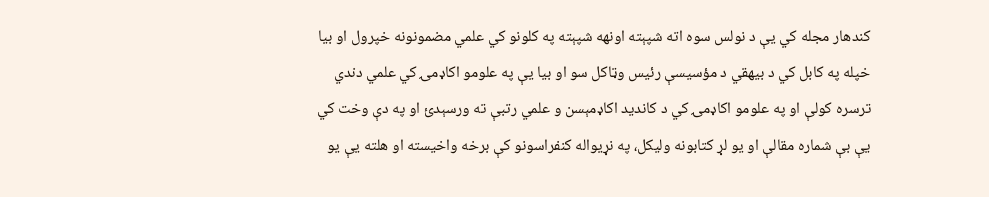کندهار مجله كي يې د نولس سوه اته شپېته اونهه شپېته په کلونو کي علمي مضمونونه خپرول او بيا خپله په کابل کي د بيهقي د مؤسيسې رئيس وټاکل سو او بيا يې په علومو اکاډمۍ کي علمي دندي ترسره کولې او په علومو اکاډمۍ کي د کانديد اکاډمېسن و علمي رتبې ته ورسېدئ او په دې وخت کي يې بې شماره مقالې او يو لړ کتابونه وليکل، په نړيواله کنفراسونو کې برخه واخيسته او هلته يې يو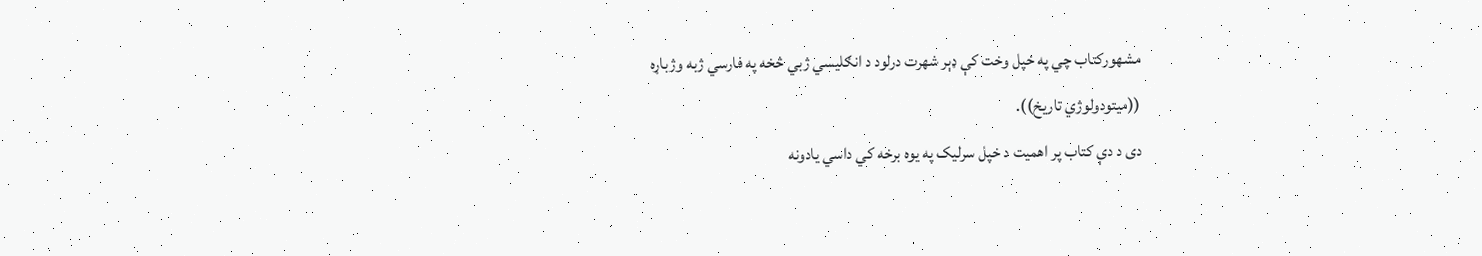مشهورکتاب چي په خپل وخت کې ډېر شهرت درلود د انګليسي ژبي څخه په فارسي ژبه وژباړه
((ميتودولوژي تاريخ)).
دی د دې کتاب پر اهميت د خپل سرليک په يوه برخه کي داسي يادونه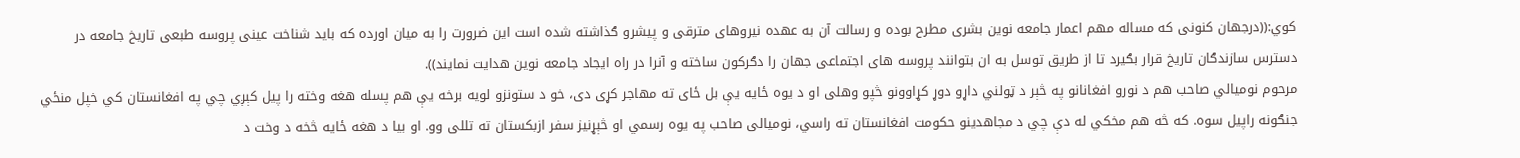کوي:((درجهان کنونى که مساله مهم اعمار جامعه نوين بشرى مطرح بوده و رسالت آن به عهده نيروهاى مترقى و پيشرو ګذاشته شده است اين ضرورت را به ميان اورده که بايد شناخت عينى پروسه طبعى تاريخ جامعه در دسترس سازندګان تاريخ قرار بګيرد تا از طريق توسل به ان بتوانند پروسه هاى اجتماعى جهان را دګرکون ساخته و آنرا در راه ايجاد جامعه نوين هدايت نمايند)).
مرحوم نوميالي صاحب هم د نورو افغانانو په څېر د ټولني داړو دوړ کړاوونو څپو وهلی او د يوه ځايه يې بل ځای ته مهاجر کړی دی، خو د ستونزو لويه برخه يې هم پسله هغه وخته را پيل کېږي چي په افغانستان کي خپل منځي جنګونه راپيل سوه. که څه هم مخکي له دې چي د مجاهدينو حکومت افغانستان ته راسي، نوميالی صاحب په يوه رسمي او څېړنيز سفر ازبکستان ته تللی وو. او بيا د هغه ځايه څخه د وخت د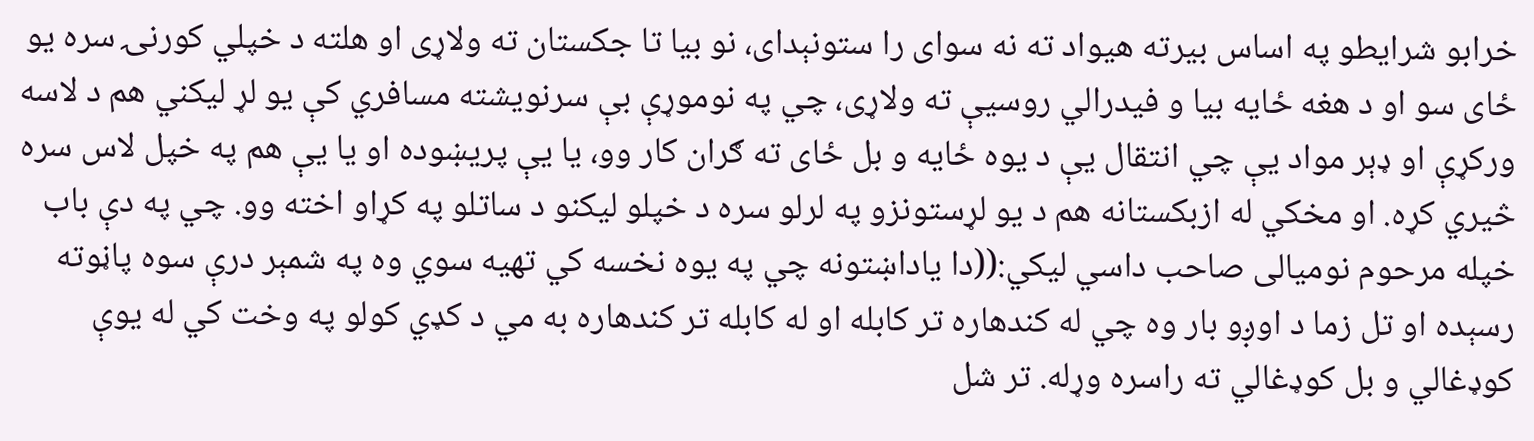خرابو شرايطو په اساس بيرته هيواد ته نه سوای را ستونېدای، نو بيا تا جکستان ته ولاړى او هلته د خپلي کورنۍ سره يو ځای سو او د هغه ځايه بيا و فيدرالي روسيې ته ولاړی، چي په نوموړې بې سرنويشته مسافري کې يو لړ ليکني هم د لاسه ورکړې او ډېر مواد يې چي انتقال يې د يوه ځايه و بل ځای ته ګران کار وو، يا يې پريښوده او يا يې هم په خپل لاس سره څيري کړه. او مخکي له ازبکستانه هم د يو لړستونزو په لرلو سره د خپلو ليکنو د ساتلو په کړاو اخته وو. چي په دې باب خپله مرحوم نوميالی صاحب داسي ليکي:((دا ياداښتونه چي په يوه نخسه کي تهيه سوي وه په شمېر درې سوه پاڼوته رسېده او تل زما د اوږو بار وه چي له کندهاره تر کابله او له کابله تر کندهاره به مي د کډي کولو په وخت کي له يوې کوډغالي و بل کوډغالي ته راسره وړله. تر شل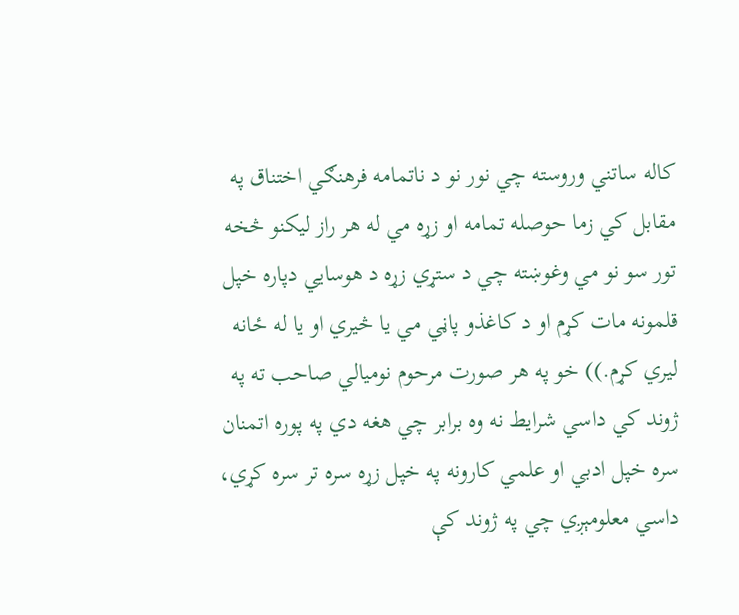کاله ساتني وروسته چي نور نو د ناتمامه فرهنګي اختناق په مقابل کي زما حوصله تمامه او زړه مي له هر راز ليکنو څخه تور سو نو مي وغوښته چي د ستړي زړه د هوسايي دپاره خپل قلمونه مات کړم او د کاغذو پاڼي مي يا څيري او يا له ځانه ليري کړم.)) خو په هر صورت مرحوم نوميالي صاحب ته په ژوند کي داسي شرايط نه وه برابر چي هغه دي په پوره اتمنان سره خپل ادبي او علمي کارونه په خپل زړه سره تر سره کړي، داسي معلومېږي چي په ژوند کې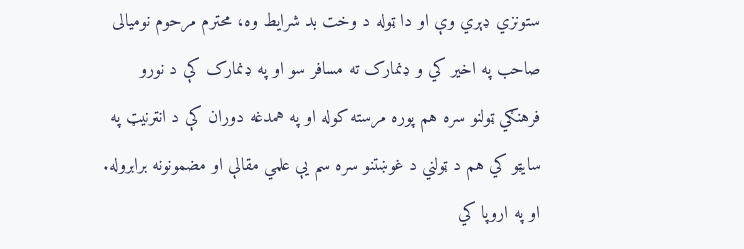ستونزي ډېري وې او دا ټوله د وخت بد شرايط وه، محترم مرحوم نوميالی صاحب په اخير کي و ډنمارک ته مسافر سو او په ډنمارک کې د نورو فرهنګي ټولنو سره هم پوره مرسته کوله او په همدغه دوران کې د انټرنيټ په سايټو کي هم د ټولني د غوښتنو سره سم يې علمي مقالې او مضمونونه برابروله. او په اروپا کي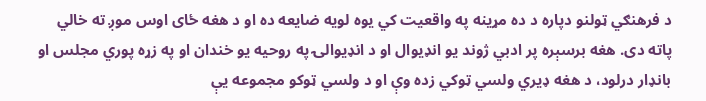د فرهنګي ټولنو دپاره د ده مړينه په واقعيت کي يوه لويه ضايعه ده او د هغه ځاى اوس موږ ته خالي پاته دی. هغه برسېره پر ادبي ژوند يو انډيوال او د انډيوالۍ په روحيه يو خندان او په زړه پوري مجلس او بانډار درلود، د هغه ډيري ولسي ټوکي زده وې او د ولسي ټوکو مجموعه يې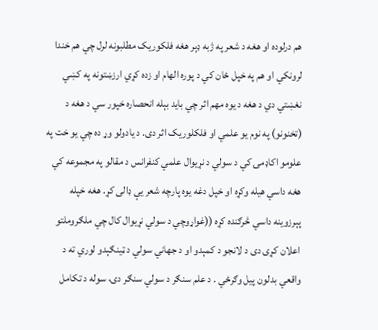هم درلوده او هغه د شعر په ژبه ډېر هغه فلکوريک مطلبونه لرل چي هم خندا لرونکي او هم په خپل ځان کي د پوره الهام او زده کړي ارزښتونه په کښي نغښتي دي د هغه د يوه مهم اثر چي بايد بېله انحصاره خپور سي د هغه د (تخنونو) په نوم يو علمي او فلکلوريک اثر دی. د يادولو وړ ده چي يو خت په علومو اکاډمۍ کي د سولي د نړيوال علمي کنفرانس د مقالو په مجموعه کي هغه داسي هيله وکړه او خپل دغه يوه پارچه شعر يې ډالی کړ. هغه خپله پېرزوينه داسي څرګنده کړه ((غواړوچي د سولي نړيوال کال چي ملګروملتو اعلان کړی دی د لانجو د کمېدو او د جهاني سولي د ټينګېدو لوري ته د واقعي بدلون پيل وګرځي . د علم سنګر د سولي سنګر دی، سوله د تکامل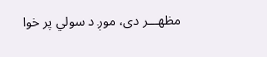مظهـــر دی، موږ د سولي پر خوا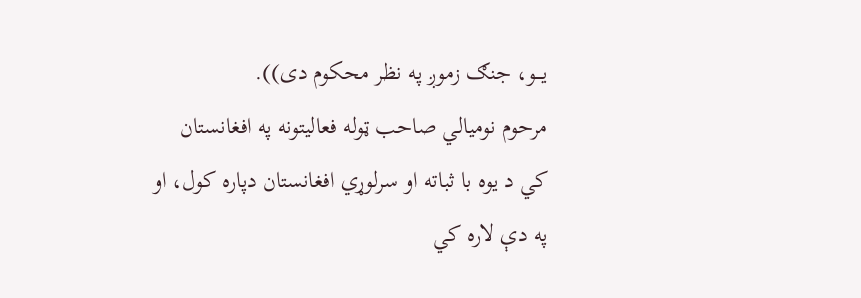يـــو، جنګ زموږ په نظر محکوم دی)).
مرحوم نوميالي صاحب ټوله فعاليتونه په افغانستان کي د يوه با ثباته او سرلوړي افغانستان دپاره کول، او په دې لاره کي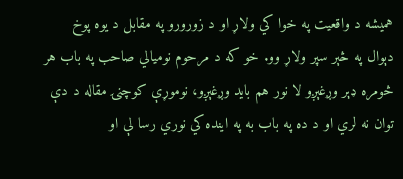هميشه د واقعيت په خوا کي ولاړ او د زورورو په مقابل د يوه پوخ دېوال په څېر سپر ولاړ وو. خو که د مرحوم نوميالي صاحب په باب هر څومره ډېر وږغېږو لا نور هم بايد وږغېږو، نوموړې کوچنۍ مقاله د دې توان نه لري او د ده په باب به په اينده کي نوري رسا لې او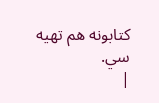کتابونه هم تهيه سي.
|